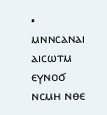•   ⲙⲛⲛⲥⲁⲛⲁⲓ ⲁⲓⲥⲱⲧⲙ ⲉⲩⲛⲟϭ ⲛⲥⲙⲏ ⲛⲑⲉ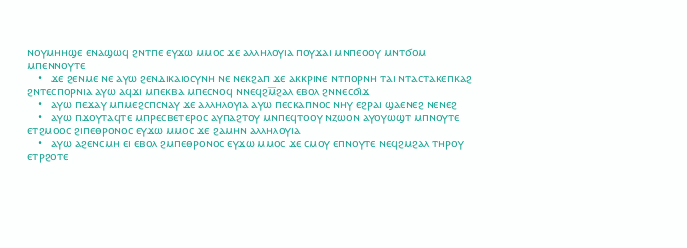ⲛⲟⲩⲙⲏⲏϣⲉ ⲉⲛⲁϣⲱϥ ϩⲛⲧⲡⲉ ⲉⲩϫⲱ ⲙⲙⲟⲥ ϫⲉ ⲁⲗⲗⲏⲗⲟⲩⲓⲁ ⲡⲟⲩϫⲁⲓ ⲙⲛⲡⲉⲟⲟⲩ ⲙⲛⲧϭⲟⲙ ⲙⲡⲉⲛⲛⲟⲩⲧⲉ
    •   ϫⲉ ϩⲉⲛⲙⲉ ⲛⲉ ⲁⲩⲱ ϩⲉⲛⲇⲓⲕⲁⲓⲟⲥⲩⲛⲏ ⲛⲉ ⲛⲉⲕϩⲁⲡ ϫⲉ ⲁⲕⲕⲣⲓⲛⲉ ⲛⲧⲡⲟⲣⲛⲏ ⲧⲁⲓ ⲛⲧⲁⲥⲧⲁⲕⲉⲡⲕⲁϩ ϩⲛⲧⲉⲥⲡⲟⲣⲛⲓⲁ ⲁⲩⲱ ⲁϥϫⲓ ⲙⲡⲉⲕⲃⲁ ⲙⲡⲉⲥⲛⲟϥ ⲛⲛⲉϥϩⲙ̅ϩⲁⲗ ⲉⲃⲟⲗ ϩⲛⲛⲉⲥϭⲓϫ
    •   ⲁⲩⲱ ⲡⲉϫⲁⲩ ⲙⲡⲙⲉϩⲥⲡⲥⲛⲁⲩ ϫⲉ ⲁⲗⲗⲏⲗⲟⲩⲓⲁ ⲁⲩⲱ ⲡⲉⲥⲕⲁⲡⲛⲟⲥ ⲛⲏⲩ ⲉϩⲣⲁⲓ ϣⲁⲉⲛⲉϩ ⲛⲉⲛⲉϩ
    •   ⲁⲩⲱ ⲡϫⲟⲩⲧⲁϥⲧⲉ ⲙⲡⲣⲉⲥⲃⲉⲧⲉⲣⲟⲥ ⲁⲩⲡⲁϩⲧⲟⲩ ⲙⲛⲡⲉϥⲧⲟⲟⲩ ⲛⲍⲱⲟⲛ ⲁⲩⲟⲩⲱϣⲧ ⲙⲡⲛⲟⲩⲧⲉ ⲉⲧϩⲙⲟⲟⲥ ϩⲓⲡⲉⲑⲣⲟⲛⲟⲥ ⲉⲩϫⲱ ⲙⲙⲟⲥ ϫⲉ ϩⲁⲙⲏⲛ ⲁⲗⲗⲏⲗⲟⲩⲓⲁ
    •   ⲁⲩⲱ ⲁϩⲉⲛⲥⲙⲏ ⲉⲓ ⲉⲃⲟⲗ ϩⲙⲡⲉⲑⲣⲟⲛⲟⲥ ⲉⲩϫⲱ ⲙⲙⲟⲥ ϫⲉ ⲥⲙⲟⲩ ⲉⲡⲛⲟⲩⲧⲉ ⲛⲉϥϩⲙϩⲁⲗ ⲧⲏⲣⲟⲩ ⲉⲧⲣϩⲟⲧⲉ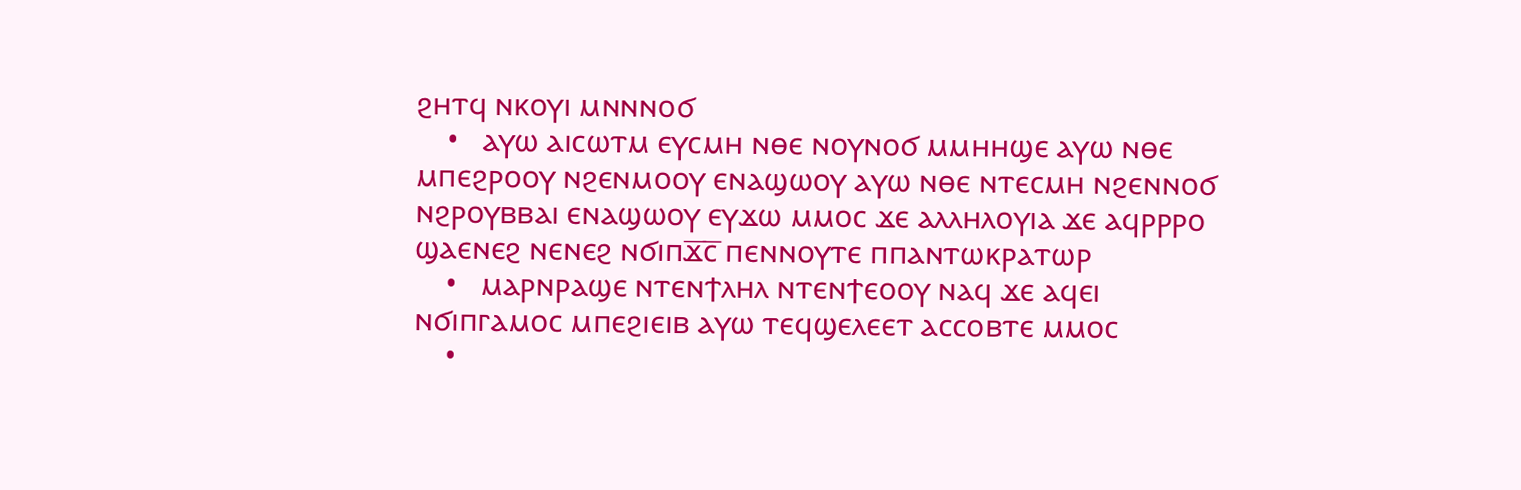ϩⲏⲧϥ ⲛⲕⲟⲩⲓ ⲙⲛⲛⲛⲟϭ
    •   ⲁⲩⲱ ⲁⲓⲥⲱⲧⲙ ⲉⲩⲥⲙⲏ ⲛⲑⲉ ⲛⲟⲩⲛⲟϭ ⲙⲙⲏⲏϣⲉ ⲁⲩⲱ ⲛⲑⲉ ⲙⲡⲉϩⲣⲟⲟⲩ ⲛϩⲉⲛⲙⲟⲟⲩ ⲉⲛⲁϣⲱⲟⲩ ⲁⲩⲱ ⲛⲑⲉ ⲛⲧⲉⲥⲙⲏ ⲛϩⲉⲛⲛⲟϭ ⲛϩⲣⲟⲩⲃⲃⲁⲓ ⲉⲛⲁϣⲱⲟⲩ ⲉⲩϫⲱ ⲙⲙⲟⲥ ϫⲉ ⲁⲗⲗⲏⲗⲟⲩⲓⲁ ϫⲉ ⲁϥⲣⲣⲣⲟ ϣⲁⲉⲛⲉϩ ⲛⲉⲛⲉϩ ⲛϭⲓⲡϫ̅ⲥ̅ ⲡⲉⲛⲛⲟⲩⲧⲉ ⲡⲡⲁⲛⲧⲱⲕⲣⲁⲧⲱⲣ
    •   ⲙⲁⲣⲛⲣⲁϣⲉ ⲛⲧⲉⲛϯⲗⲏⲗ ⲛⲧⲉⲛϯⲉⲟⲟⲩ ⲛⲁϥ ϫⲉ ⲁϥⲉⲓ ⲛϭⲓⲡⲅⲁⲙⲟⲥ ⲙⲡⲉϩⲓⲉⲓⲃ ⲁⲩⲱ ⲧⲉϥϣⲉⲗⲉⲉⲧ ⲁⲥⲥⲟⲃⲧⲉ ⲙⲙⲟⲥ
    •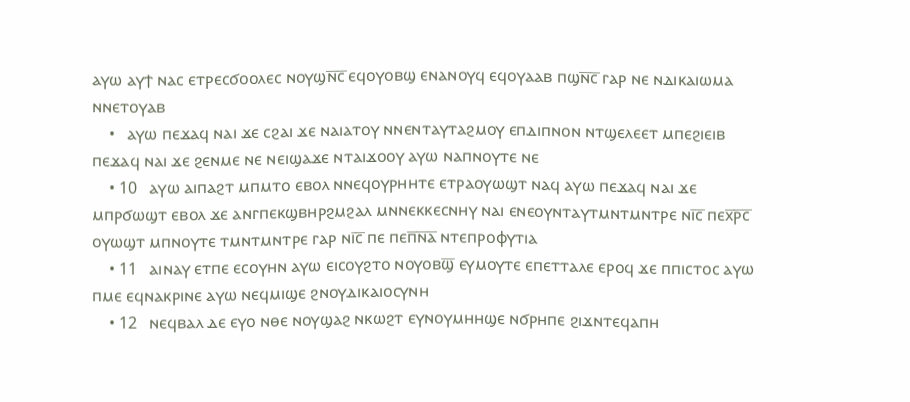ⲁⲩⲱ ⲁⲩϯ ⲛⲁⲥ ⲉⲧⲣⲉⲥϭⲟⲟⲗⲉⲥ ⲛⲟⲩϣⲛ̅ⲥ̅ ⲉϥⲟⲩⲟⲃϣ ⲉⲛⲁⲛⲟⲩϥ ⲉϥⲟⲩⲁⲁⲃ ⲡϣⲛ̅ⲥ̅ ⲅⲁⲣ ⲛⲉ ⲛⲇⲓⲕⲁⲓⲱⲙⲁ ⲛⲛⲉⲧⲟⲩⲁⲃ
    •   ⲁⲩⲱ ⲡⲉϫⲁϥ ⲛⲁⲓ ϫⲉ ⲥϩⲁⲓ ϫⲉ ⲛⲁⲓⲁⲧⲟⲩ ⲛⲛⲉⲛⲧⲁⲩⲧⲁϩⲙⲟⲩ ⲉⲡⲇⲓⲡⲛⲟⲛ ⲛⲧϣⲉⲗⲉⲉⲧ ⲙⲡⲉϩⲓⲉⲓⲃ ⲡⲉϫⲁϥ ⲛⲁⲓ ϫⲉ ϩⲉⲛⲙⲉ ⲛⲉ ⲛⲉⲓϣⲁϫⲉ ⲛⲧⲁⲓϫⲟⲟⲩ ⲁⲩⲱ ⲛⲁⲡⲛⲟⲩⲧⲉ ⲛⲉ
    • 10   ⲁⲩⲱ ⲁⲓⲡⲁϩⲧ ⲙⲡⲙⲧⲟ ⲉⲃⲟⲗ ⲛⲛⲉϥⲟⲩⲣⲏⲏⲧⲉ ⲉⲧⲣⲁⲟⲩⲱϣⲧ ⲛⲁϥ ⲁⲩⲱ ⲡⲉϫⲁϥ ⲛⲁⲓ ϫⲉ ⲙⲡⲣϭⲱϣⲧ ⲉⲃⲟⲗ ϫⲉ ⲁⲛⲅⲡⲉⲕϣⲃⲏⲣϩⲙϩⲁⲗ ⲙⲛⲛⲉⲕⲕⲉⲥⲛⲏⲩ ⲛⲁⲓ ⲉⲛⲉⲟⲩⲛⲧⲁⲩⲧⲙⲛⲧⲙⲛⲧⲣⲉ ⲛⲓ̅ⲥ̅ ⲡⲉⲭ̅ⲣ̅ⲥ̅ ⲟⲩⲱϣⲧ ⲙⲡⲛⲟⲩⲧⲉ ⲧⲙⲛⲧⲙⲛⲧⲣⲉ ⲅⲁⲣ ⲛⲓ̅ⲥ̅ ⲡⲉ ⲡⲉⲡ̅ⲛ̅ⲁ̅ ⲛⲧⲉⲡⲣⲟⲫⲩⲧⲓⲁ
    • 11   ⲁⲓⲛⲁⲩ ⲉⲧⲡⲉ ⲉⲥⲟⲩⲏⲛ ⲁⲩⲱ ⲉⲓⲥⲟⲩϩⲧⲟ ⲛⲟⲩⲟⲃϣ̅ ⲉⲩⲙⲟⲩⲧⲉ ⲉⲡⲉⲧⲧⲁⲗⲉ ⲉⲣⲟϥ ϫⲉ ⲡⲡⲓⲥⲧⲟⲥ ⲁⲩⲱ ⲡⲙⲉ ⲉϥⲛⲁⲕⲣⲓⲛⲉ ⲁⲩⲱ ⲛⲉϥⲙⲓϣⲉ ϩⲛⲟⲩⲇⲓⲕⲁⲓⲟⲥⲩⲛⲏ
    • 12   ⲛⲉϥⲃⲁⲗ ⲇⲉ ⲉⲩⲟ ⲛⲑⲉ ⲛⲟⲩϣⲁϩ ⲛⲕⲱϩⲧ ⲉⲩⲛⲟⲩⲙⲏⲏϣⲉ ⲛϭⲣⲏⲡⲉ ϩⲓϫⲛⲧⲉϥⲁⲡⲏ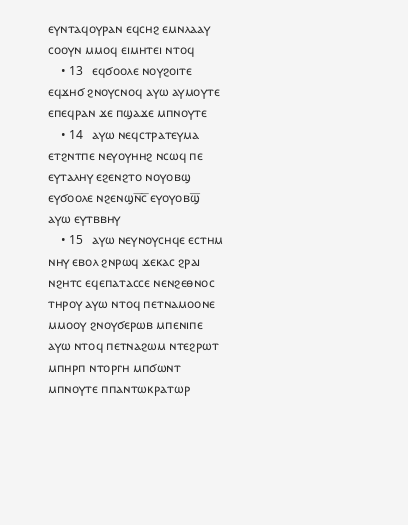ⲉⲩⲛⲧⲁϥⲟⲩⲣⲁⲛ ⲉϥⲥⲏϩ ⲉⲙⲛⲗⲁⲁⲩ ⲥⲟⲟⲩⲛ ⲙⲙⲟϥ ⲉⲓⲙⲏⲧⲉⲓ ⲛⲧⲟϥ
    • 13   ⲉϥϭⲟⲟⲗⲉ ⲛⲟⲩϩⲟⲓⲧⲉ ⲉϥϫⲏϭ ϩⲛⲟⲩⲥⲛⲟϥ ⲁⲩⲱ ⲁⲩⲙⲟⲩⲧⲉ ⲉⲡⲉϥⲣⲁⲛ ϫⲉ ⲡϣⲁϫⲉ ⲙⲡⲛⲟⲩⲧⲉ
    • 14   ⲁⲩⲱ ⲛⲉϥⲥⲧⲣⲁⲧⲉⲩⲙⲁ ⲉⲧϩⲛⲧⲡⲉ ⲛⲉⲩⲟⲩⲏⲏϩ ⲛⲥⲱϥ ⲡⲉ ⲉⲩⲧⲁⲗⲏⲩ ⲉϩⲉⲛϩⲧⲟ ⲛⲟⲩⲟⲃϣ ⲉⲩϭⲟⲟⲗⲉ ⲛϩⲉⲛϣⲛ̅ⲥ̅ ⲉⲩⲟⲩⲟⲃϣ̅ ⲁⲩⲱ ⲉⲩⲧⲃⲃⲏⲩ
    • 15   ⲁⲩⲱ ⲛⲉⲩⲛⲟⲩⲥⲏϥⲉ ⲉⲥⲧⲏⲙ ⲛⲏⲩ ⲉⲃⲟⲗ ϩⲛⲣⲱϥ ϫⲉⲕⲁⲥ ϩⲣⲁⲓ ⲛϩⲏⲧⲥ ⲉϥⲉⲡⲁⲧⲁⲥⲥⲉ ⲛⲉⲛϩⲉⲑⲛⲟⲥ ⲧⲏⲣⲟⲩ ⲁⲩⲱ ⲛⲧⲟϥ ⲡⲉⲧⲛⲁⲙⲟⲟⲛⲉ ⲙⲙⲟⲟⲩ ϩⲛⲟⲩϭⲉⲣⲱⲃ ⲙⲡⲉⲛⲓⲡⲉ ⲁⲩⲱ ⲛⲧⲟϥ ⲡⲉⲧⲛⲁϩⲱⲙ ⲛⲧⲉϩⲣⲱⲧ ⲙⲡⲏⲣⲡ ⲛⲧⲟⲣⲅⲏ ⲙⲡϭⲱⲛⲧ ⲙⲡⲛⲟⲩⲧⲉ ⲡⲡⲁⲛⲧⲱⲕⲣⲁⲧⲱⲣ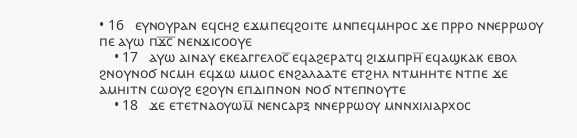• 16   ⲉⲩⲛⲟⲩⲣⲁⲛ ⲉϥⲥⲏϩ ⲉϫⲙⲡⲉϥϩⲟⲓⲧⲉ ⲙⲛⲡⲉϥⲙⲏⲣⲟⲥ ϫⲉ ⲡⲣⲣⲟ ⲛⲛⲉⲣⲣⲱⲟⲩ ⲡⲉ ⲁⲩⲱ ⲡϫ̅ⲥ̅ ⲛⲉⲛϫⲓⲥⲟⲟⲩⲉ
    • 17   ⲁⲩⲱ ⲁⲓⲛⲁⲩ ⲉⲕⲉⲁⲅⲅⲉⲗⲟⲥ̅ ⲉϥⲁϩⲉⲣⲁⲧϥ ϩⲓϫⲙⲡⲣⲏ̅ ⲉϥⲁϣⲕⲁⲕ ⲉⲃⲟⲗ ϩⲛⲟⲩⲛⲟϭ ⲛⲥⲙⲏ ⲉϥϫⲱ ⲙⲙⲟⲥ ⲉⲛϩⲁⲗⲁⲁⲧⲉ ⲉⲧϩⲏⲗ ⲛⲧⲙⲏⲏⲧⲉ ⲛⲧⲡⲉ ϫⲉ ⲁⲙⲏⲓⲧⲛ ⲥⲱⲟⲩϩ ⲉϩⲟⲩⲛ ⲉⲡⲇⲓⲡⲛⲟⲛ ⲛⲟϭ ⲛⲧⲉⲡⲛⲟⲩⲧⲉ
    • 18   ϫⲉ ⲉⲧⲉⲧⲛⲁⲟⲩⲱⲙ̅ ⲛⲉⲛⲥⲁⲣⲝ ⲛⲛⲉⲣⲣⲱⲟⲩ ⲙⲛⲛⲭⲓⲗⲓⲁⲣⲭⲟⲥ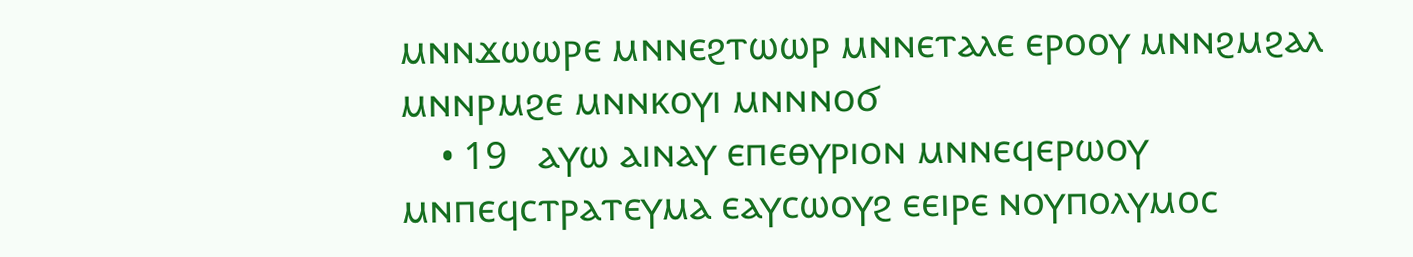ⲙⲛⲛϫⲱⲱⲣⲉ ⲙⲛⲛⲉϩⲧⲱⲱⲣ ⲙⲛⲛⲉⲧⲁⲗⲉ ⲉⲣⲟⲟⲩ ⲙⲛⲛϩⲙϩⲁⲗ ⲙⲛⲛⲣⲙϩⲉ ⲙⲛⲛⲕⲟⲩⲓ ⲙⲛⲛⲛⲟϭ
    • 19   ⲁⲩⲱ ⲁⲓⲛⲁⲩ ⲉⲡⲉⲑⲩⲣⲓⲟⲛ ⲙⲛⲛⲉϥⲉⲣⲱⲟⲩ ⲙⲛⲡⲉϥⲥⲧⲣⲁⲧⲉⲩⲙⲁ ⲉⲁⲩⲥⲱⲟⲩϩ ⲉⲉⲓⲣⲉ ⲛⲟⲩⲡⲟⲗⲩⲙⲟⲥ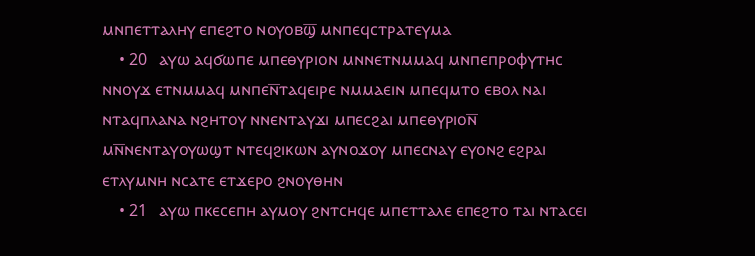ⲙⲛⲡⲉⲧⲧⲁⲗⲏⲩ ⲉⲡⲉϩⲧⲟ ⲛⲟⲩⲟⲃϣ̅ ⲙⲛⲡⲉϥⲥⲧⲣⲁⲧⲉⲩⲙⲁ
    • 20   ⲁⲩⲱ ⲁϥϭⲱⲡⲉ ⲙⲡⲉⲑⲩⲣⲓⲟⲛ ⲙⲛⲛⲉⲧⲛⲙⲙⲁϥ ⲙⲛⲡⲉⲡⲣⲟⲫⲩⲧⲏⲥ ⲛⲛⲟⲩϫ ⲉⲧⲛⲙⲙⲁϥ ⲙⲛⲡⲉⲛ̅ⲧⲁϥⲉⲓⲣⲉ ⲛⲙⲙⲁⲉⲓⲛ ⲙⲡⲉϥⲙⲧⲟ ⲉⲃⲟⲗ ⲛⲁⲓ ⲛⲧⲁϥⲡⲗⲁⲛⲁ ⲛϩⲏⲧⲟⲩ ⲛⲛⲉⲛⲧⲁⲩϫⲓ ⲙⲡⲉⲥϩⲁⲓ ⲙⲡⲉⲑⲩⲣⲓⲟⲛ̅ ⲙⲛ̅ⲛⲉⲛⲧⲁⲩⲟⲩⲱϣⲧ ⲛⲧⲉϥϩⲓⲕⲱⲛ ⲁⲩⲛⲟϫⲟⲩ ⲙⲡⲉⲥⲛⲁⲩ ⲉⲩⲟⲛϩ ⲉϩⲣⲁⲓ ⲉⲧⲗⲩⲙⲛⲏ ⲛⲥⲁⲧⲉ ⲉⲧϫⲉⲣⲟ ϩⲛⲟⲩⲑⲏⲛ
    • 21   ⲁⲩⲱ ⲡⲕⲉⲥⲉⲡⲏ ⲁⲩⲙⲟⲩ ϩⲛⲧⲥⲏϥⲉ ⲙⲡⲉⲧⲧⲁⲗⲉ ⲉⲡⲉϩⲧⲟ ⲧⲁⲓ ⲛⲧⲁⲥⲉⲓ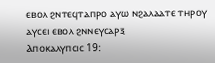ⲉⲃⲟⲗ ϩⲛⲧⲉϥⲧⲁⲡⲣⲟ ⲁⲩⲱ ⲛϩⲁⲗⲁⲁⲧⲉ ⲧⲏⲣⲟⲩ ⲁⲩⲥⲉⲓ ⲉⲃⲟⲗ ϩⲛⲛⲉⲩⲥⲁⲣⲝ
Ⲁⲡⲟⲕⲁⲗⲩⲡⲥⲓⲥ 19: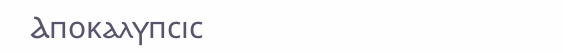Ⲁⲡⲟⲕⲁⲗⲩⲡⲥⲓⲥ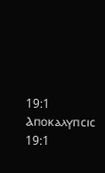19:1
Ⲁⲡⲟⲕⲁⲗⲩⲡⲥⲓⲥ 19:1